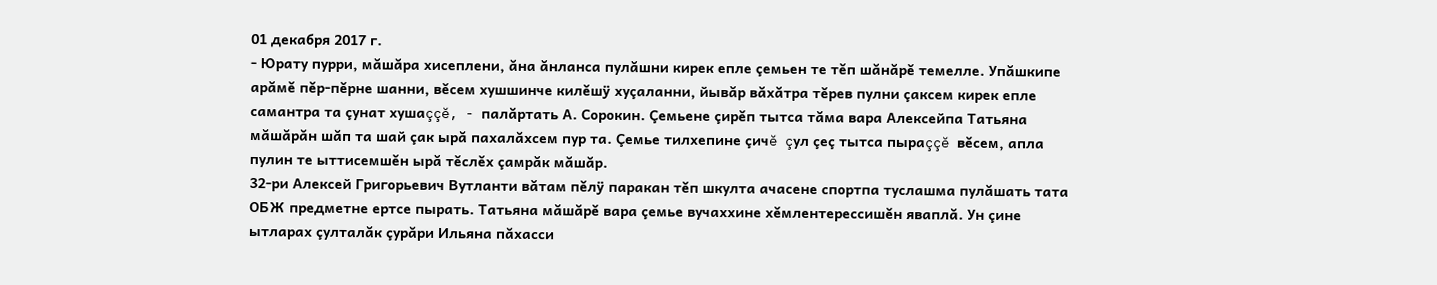01 декабря 2017 г.
- Юрату пурри, мăшăра хисеплени, ăна ăнланса пулăшни кирек епле çемьен те тĕп шăнăрĕ темелле. Упăшкипе арăмĕ пĕр-пĕрне шанни, вĕсем хушшинче килĕшÿ хуçаланни, йывăр вăхăтра тĕрев пулни çаксем кирек епле самантра та çунат хушаççĕ, - палăртать А. Сорокин. Çемьене çирĕп тытса тăма вара Алексейпа Татьяна мăшăрăн шăп та шай çак ырă пахалăхсем пур та. Çемье тилхепине çичĕ çул çеç тытса пыраççĕ вĕсем, апла пулин те ыттисемшĕн ырă тĕслĕх çамрăк мăшăр.
32-ри Алексей Григорьевич Вутланти вăтам пĕлÿ паракан тĕп шкулта ачасене спортпа туслашма пулăшать тата ОБЖ предметне ертсе пырать. Татьяна мăшăрĕ вара çемье вучаххине хĕмлентерессишĕн яваплă. Ун çине ытларах çулталăк çурăри Ильяна пăхасси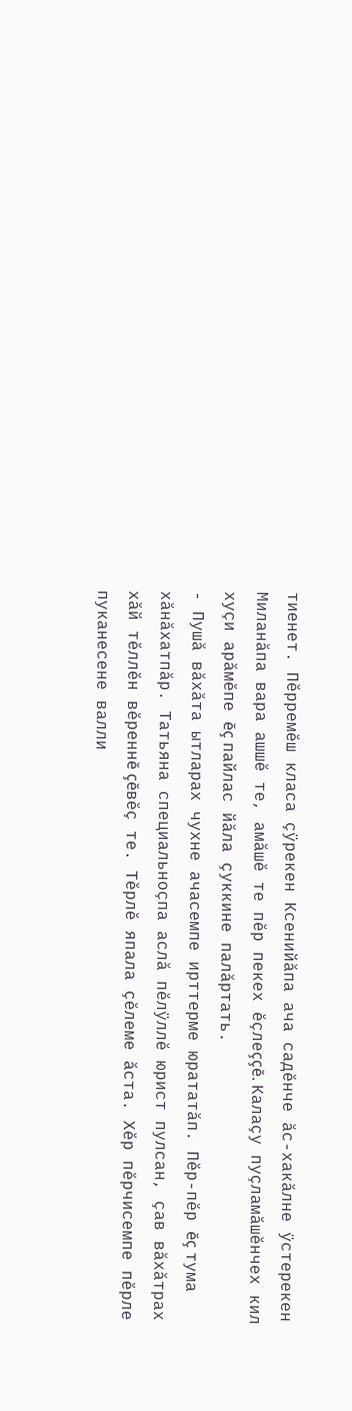тиенет. Пĕрремĕш класа çÿрекен Ксенийăпа ача садĕнче ăс-хакăлне ÿстерекен Миланăпа вара ашшĕ те, амăшĕ те пĕр пекех ĕçлеççĕ. Калаçу пуçламăшĕнчех кил хуçи арăмĕпе ĕç пайлас йăла çуккине палăртать.
- Пушă вăхăта ытларах чухне ачасемпе ирттерме юрататăп. Пĕр-пĕр ĕç тума хăнăхатпăр. Татьяна специальноçпа аслă пĕлÿллĕ юрист пулсан, çав вăхăтрах хăй тĕллĕн вĕреннĕ çĕвĕç те. Тĕрлĕ япала çĕлеме ăста. Хĕр пĕрчисемпе пĕрле пуканесене валли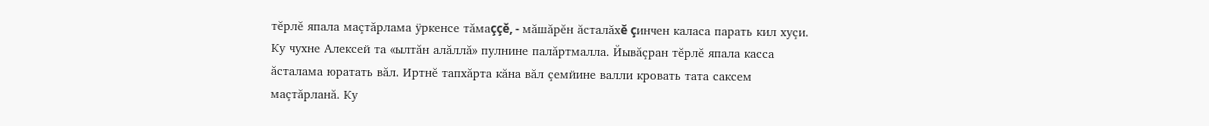тĕрлĕ япала маçтăрлама ÿркенсе тăмаççĕ, - мăшăрĕн ăсталăхĕ çинчен каласа парать кил хуçи.
Ку чухне Алексей та «ылтăн алăллă» пулнине палăртмалла. Йывăçран тĕрлĕ япала касса ăсталама юратать вăл. Иртнĕ тапхăрта кăна вăл çемйине валли кровать тата саксем маçтăрланă. Ку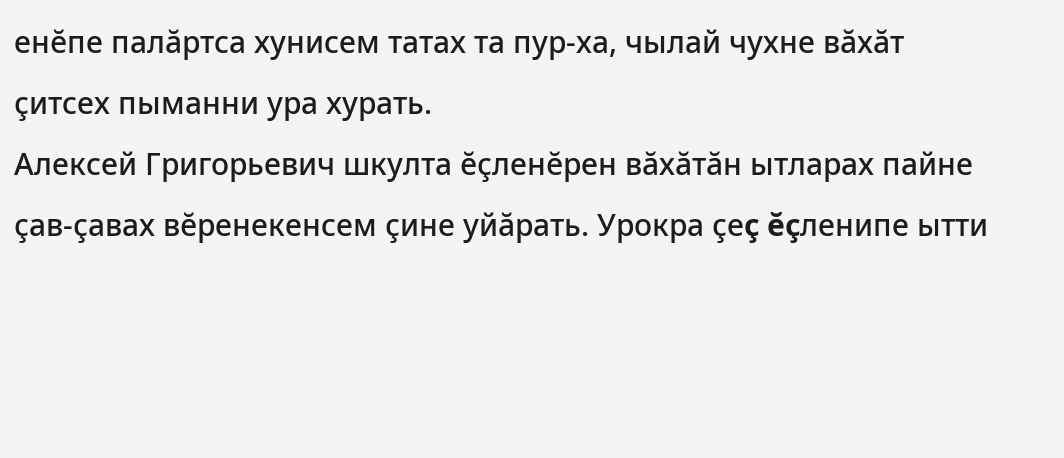енĕпе палăртса хунисем татах та пур-ха, чылай чухне вăхăт çитсех пыманни ура хурать.
Алексей Григорьевич шкулта ĕçленĕрен вăхăтăн ытларах пайне çав-çавах вĕренекенсем çине уйăрать. Урокра çеç ĕçленипе ытти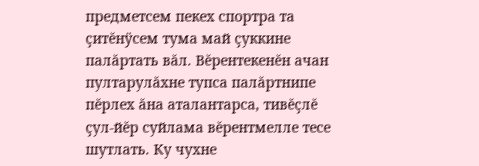предметсем пекех спортра та çитĕнÿсем тума май çуккине палăртать вăл. Вĕрентекенĕн ачан пултарулăхне тупса палăртнипе пĕрлех ăна аталантарса, тивĕçлĕ çул-йĕр суйлама вĕрентмелле тесе шутлать. Ку чухне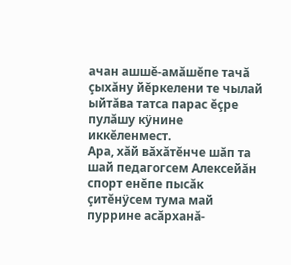ачан ашшĕ-амăшĕпе тачă çыхăну йĕркелени те чылай ыйтăва татса парас ĕçре пулăшу кÿнине иккĕленмест.
Ара, хăй вăхăтĕнче шăп та шай педагогсем Алексейăн спорт енĕпе пысăк çитĕнÿсем тума май пуррине асăрханă-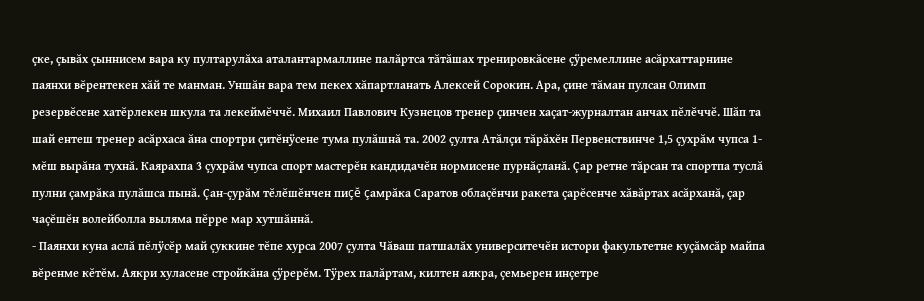çке, çывăх çыннисем вара ку пултарулăха аталантармаллине палăртса тăтăшах тренировкăсене çÿремеллине асăрхаттарнине паянхи вĕрентекен хăй те манман. Уншăн вара тем пекех хăпартланать Алексей Сорокин. Ара, çине тăман пулсан Олимп резервĕсене хатĕрлекен шкула та лекеймĕччĕ. Михаил Павлович Кузнецов тренер çинчен хаçат-журналтан анчах пĕлĕччĕ. Шăп та шай ентеш тренер асăрхаса ăна спортри çитĕнÿсене тума пулăшнă та. 2002 çулта Атăлçи тăрăхĕн Первенствинче 1,5 çухрăм чупса 1-мĕш вырăна тухнă. Каярахпа 3 çухрăм чупса спорт мастерĕн кандидачĕн нормисене пурнăçланă. Çар ретне тăрсан та спортпа туслă пулни çамрăка пулăшса пынă. Çан-çурăм тĕлĕшĕнчен пиçĕ çамрăка Саратов облаçĕнчи ракета çарĕсенче хăвăртах асăрханă, çар чаçĕшĕн волейболла выляма пĕрре мар хутшăннă.
- Паянхи куна аслă пĕлÿсĕр май çуккине тĕпе хурса 2007 çулта Чăваш патшалăх университечĕн истори факультетне куçăмсăр майпа вĕренме кĕтĕм. Аякри хуласене стройкăна çÿрерĕм. Тÿрех палăртам, килтен аякра, çемьерен инçетре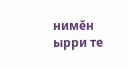нимĕн ырри те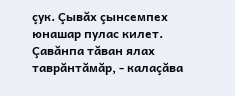çук. Çывăх çынсемпех юнашар пулас килет. Çавăнпа тăван ялах таврăнтăмăр, - калаçăва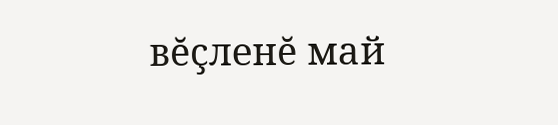вĕçленĕ май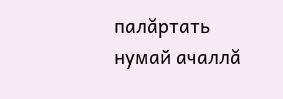палăртать нумай ачаллă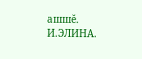ашшĕ.
И.ЭЛИНА.